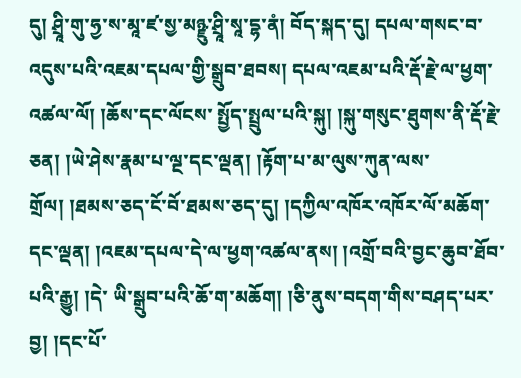དུ། ཤྲཱི་གུ་ཧྱ་ས་མཱ་ཛ་སྱ་མཉྫུ་ཤྲཱི་སཱ་དྷ་ནཾ། བོད་སྐད་དུ། དཔལ་གསང་བ་འདུས་པའི་འཇམ་དཔལ་གྱི་སྒྲུབ་ཐབས། དཔལ་འཇམ་པའི་རྡོ་རྗེ་ལ་ཕྱག་འཚལ་ལོ། །ཆོས་དང་ལོངས་ སྤྱོད་སྤྲུལ་པའི་སྐུ། །སྐུ་གསུང་ཐུགས་ནི་རྡོ་རྗེ་ཅན། །ཡེ་ཤེས་རྣམ་པ་ལྔ་དང་ལྡན། །རྟོག་པ་མ་ལུས་ཀུན་ལས་གྲོལ། །ཐམས་ཅད་ངོ་བོ་ཐམས་ཅད་དུ། །དཀྱིལ་འཁོར་འཁོར་ལོ་མཆོག་དང་ལྡན། །འཇམ་དཔལ་དེ་ལ་ཕྱག་འཚལ་ནས། །འགྲོ་བའི་བྱང་ཆུབ་ཐོབ་པའི་རྒྱུ། །དེ་ ཡི་སྒྲུབ་པའི་ཆོ་ག་མཆོག། །ཅི་ནུས་བདག་གིས་བཤད་པར་བྱ། །དང་པོ་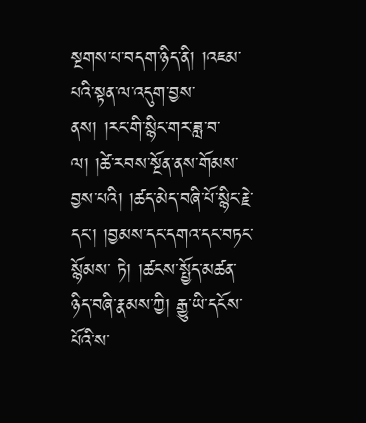སྔགས་པ་བདག་ཉིད་ནི། །འཇམ་པའི་སྟན་ལ་འདུག་བྱས་ནས། །རང་གི་སྙིང་གར་ཟླ་བ་ལ། །ཚེ་རབས་སྔོན་ནས་གོམས་བྱས་པའི། །ཚད་མེད་བཞི་པོ་སྙིང་རྗེ་དང་། །བྱམས་དང་དགའ་དང་བཏང་སྙོམས་ ཏེ། །ཚངས་སྤྱོད་མཚན་ཉིད་བཞི་རྣམས་ཀྱི། རྒྱུ་ཡི་དངོས་པོའི་ས་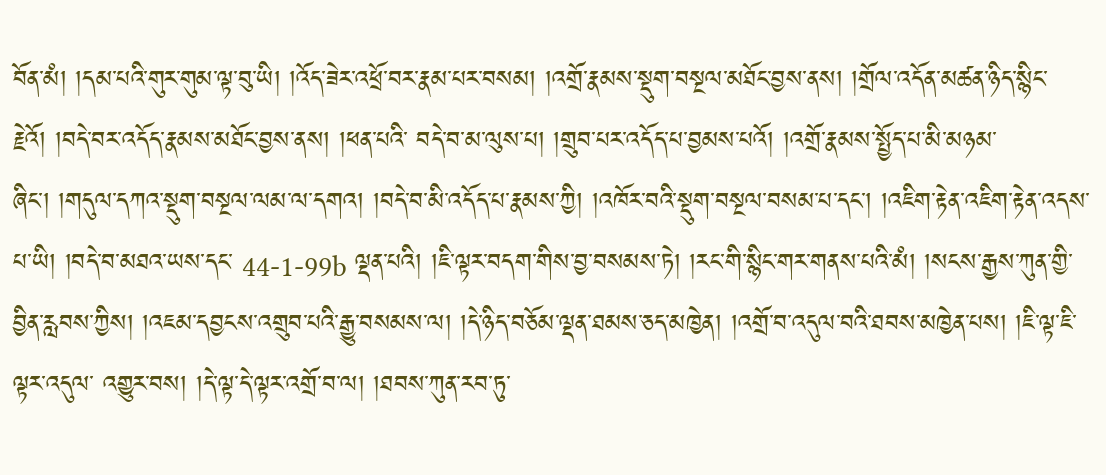བོན་མཾ། །དམ་པའི་གུར་གུམ་ལྟ་བུ་ཡི། །འོད་ཟེར་འཕྲོ་བར་རྣམ་པར་བསམ། །འགྲོ་རྣམས་སྡུག་བསྔལ་མཐོང་བྱས་ནས། །གྲོལ་འདོན་མཚན་ཉིད་སྙིང་རྗེའོ། །བདེ་བར་འདོད་རྣམས་མཐོང་བྱས་ནས། །ཕན་པའི་ བདེ་བ་མ་ལུས་པ། །གྲུབ་པར་འདོད་པ་བྱམས་པའོ། །འགྲོ་རྣམས་སྤྱོད་པ་མི་མཉམ་ཞིང་། །གདུལ་དཀའ་སྡུག་བསྔལ་ལམ་ལ་དགའ། །བདེ་བ་མི་འདོད་པ་རྣམས་ཀྱི། །འཁོར་བའི་སྡུག་བསྔལ་བསམ་པ་དང་། །འཇིག་རྟེན་འཇིག་རྟེན་འདས་པ་ཡི། །བདེ་བ་མཐའ་ཡས་དང་ 44-1-99b ལྡན་པའི། །ཇི་ལྟར་བདག་གིས་བྱ་བསམས་ཏེ། །རང་གི་སྙིང་གར་གནས་པའི་མཾ། །སངས་རྒྱས་ཀུན་གྱི་བྱིན་རླབས་ཀྱིས། །འཇམ་དབྱངས་འགྲུབ་པའི་རྒྱུ་བསམས་ལ། །དེ་ཉིད་བཅོམ་ལྡན་ཐམས་ཅད་མཁྱེན། །འགྲོ་བ་འདུལ་བའི་ཐབས་མཁྱེན་པས། །ཇི་ལྟ་ཇི་ལྟར་འདུལ་ འགྱུར་བས། །དེ་ལྟ་དེ་ལྟར་འགྲོ་བ་ལ། །ཐབས་ཀུན་རབ་ཏུ་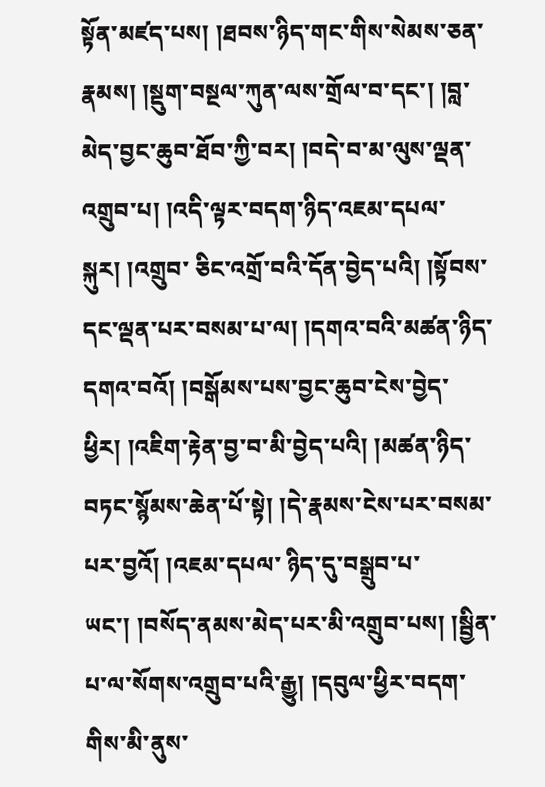སྟོན་མཛད་པས། །ཐབས་ཉིད་གང་གིས་སེམས་ཅན་རྣམས། །སྡུག་བསྔལ་ཀུན་ལས་གྲོལ་བ་དང་། །བླ་མེད་བྱང་ཆུབ་ཐོབ་ཀྱི་བར། །བདེ་བ་མ་ལུས་ལྡན་འགྲུབ་པ། །འདི་ལྟར་བདག་ཉིད་འཇམ་དཔལ་སྐུར། །འགྲུབ་ ཅིང་འགྲོ་བའི་དོན་བྱེད་པའི། །སྟོབས་དང་ལྡན་པར་བསམ་པ་ལ། །དགའ་བའི་མཚན་ཉིད་དགའ་བའོ། །བསྒོམས་པས་བྱང་ཆུབ་ངེས་བྱེད་ཕྱིར། །འཇིག་རྟེན་བྱ་བ་མི་བྱེད་པའི། །མཚན་ཉིད་བཏང་སྙོམས་ཆེན་པོ་སྟེ། །དེ་རྣམས་ངེས་པར་བསམ་པར་བྱའོ། །འཇམ་དཔལ་ ཉིད་དུ་བསྒྲུབ་པ་ཡང་། །བསོད་ནམས་མེད་པར་མི་འགྲུབ་པས། །སྦྱིན་པ་ལ་སོགས་འགྲུབ་པའི་རྒྱུ། །དབུལ་ཕྱིར་བདག་གིས་མི་ནུས་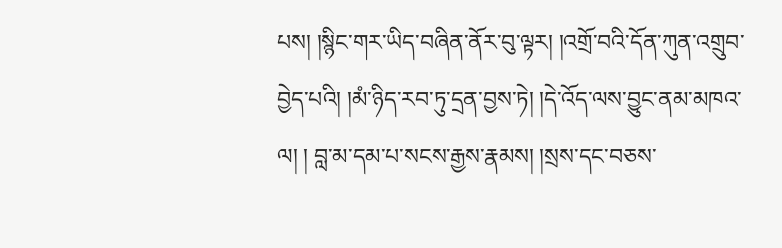པས། །སྙིང་གར་ཡིད་བཞིན་ནོར་བུ་ལྟར། །འགྲོ་བའི་དོན་ཀུན་འགྲུབ་བྱེད་པའི། །མཾ་ཉིད་རབ་ཏུ་དྲན་བྱས་ཏེ། །དེ་འོད་ལས་བྱུང་ནམ་མཁའ་ལ། ། བླ་མ་དམ་པ་སངས་རྒྱས་རྣམས། །སྲས་དང་བཅས་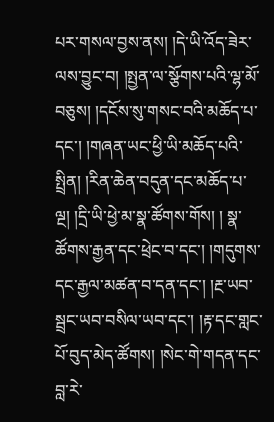པར་གསལ་བྱས་ནས། །དེ་ཡི་འོད་ཟེར་ལས་བྱུང་བ། །སྤྱན་ལ་སྩོགས་པའི་ལྷ་མོ་བཅུས། །དངོས་སུ་གསང་བའི་མཆོད་པ་དང་། །གཞན་ཡང་ཕྱི་ཡི་མཆོད་པའི་སྤྲིན། །རིན་ཆེན་བདུན་དང་མཆོད་པ་ལྔ། །དྲི་ཡི་ཕྱེ་མ་སྣ་ཚོགས་གོས། ། སྣ་ཚོགས་རྒྱན་དང་ཕྲེང་བ་དང་། །གདུགས་དང་རྒྱལ་མཚན་བ་དན་དང་། །རྔ་ཡབ་སྦྲང་ཡབ་བསིལ་ཡབ་དང་། །རྟ་དང་གླང་པོ་བུད་མེད་ཚོགས། །སེང་གེ་གདན་དང་བླ་རེ་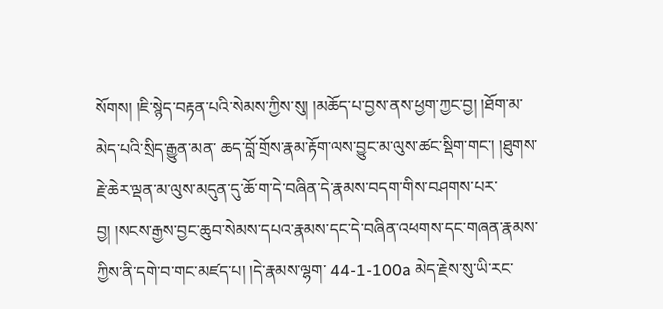སོགས། །ཇི་སྙེད་བརྟན་པའི་སེམས་ཀྱིས་སུ། །མཆོད་པ་བྱས་ནས་ཕྱག་ཀྱང་བྱ། །ཐོག་མ་མེད་པའི་སྲིད་རྒྱུན་མན་ ཆད་བློ་གྲོས་རྣམ་རྟོག་ལས་བྱུང་མ་ལུས་ཚང་སྡིག་གང་། །ཐུགས་རྗེ་ཆེར་ལྡན་མ་ལུས་མདུན་དུ་ཆོ་ག་དེ་བཞིན་དེ་རྣམས་བདག་གིས་བཤགས་པར་བྱ། །སངས་རྒྱས་བྱང་ཆུབ་སེམས་དཔའ་རྣམས་དང་དེ་བཞིན་འཕགས་དང་གཞན་རྣམས་ཀྱིས་ནི་དགེ་བ་གང་མཛད་པ། །དེ་རྣམས་ལྷག་ 44-1-100a མེད་རྗེས་སུ་ཡི་རང་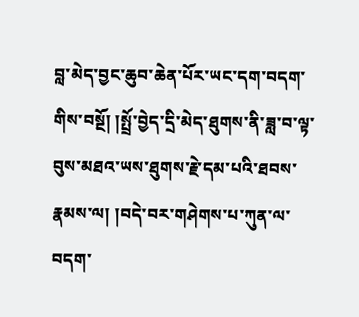བླ་མེད་བྱང་ཆུབ་ཆེན་པོར་ཡང་དག་བདག་གིས་བསྔོ། །སྤྲོ་བྱེད་དྲི་མེད་ཐུགས་ནི་ཟླ་བ་ལྟ་བུས་མཐའ་ཡས་ཐུགས་རྗེ་དམ་པའི་ཐབས་རྣམས་ལ། །བདེ་བར་གཤེགས་པ་ཀུན་ལ་བདག་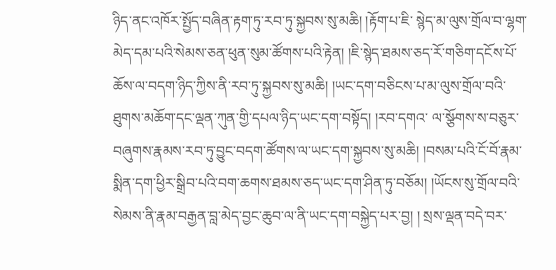ཉིད་ནང་འཁོར་སྤྱོད་བཞིན་རྟག་ཏུ་རབ་ཏུ་སྐྱབས་སུ་མཆི། །རྟོག་པ་ཇི་ སྙེད་མ་ལུས་གྲོལ་བ་ལྷག་མེད་དམ་པའི་སེམས་ཅན་ཕུན་སུམ་ཚོགས་པའི་རྟེན། །ཇི་སྙེད་ཐམས་ཅད་རོ་གཅིག་དངོས་པོ་ཆོས་ལ་བདག་ཉིད་ཀྱིས་ནི་རབ་ཏུ་སྐྱབས་སུ་མཆི། །ཡང་དག་བཅིངས་པ་མ་ལུས་གྲོལ་བའི་ཐུགས་མཆོག་དང་ལྡན་ཀུན་གྱི་དཔལ་ཉིད་ཡང་དག་བསྟོད། །རབ་དགའ་ ལ་སྩོགས་ས་བཅུར་བཞུགས་རྣམས་རབ་ཏུ་བྱུང་བདག་ཚོགས་ལ་ཡང་དག་སྐྱབས་སུ་མཆི། །བསམ་པའི་ངོ་བོ་རྣམ་སྨིན་དག་ཕྱིར་སྒྲིབ་པའི་བག་ཆགས་ཐམས་ཅད་ཡང་དག་ཤིན་ཏུ་བཅོམ། །ཡོངས་སུ་གྲོལ་བའི་སེམས་ནི་རྣམ་བརྒྱན་བླ་མེད་བྱང་ཆུབ་ལ་ནི་ཡང་དག་བསྐྱེད་པར་བྱ། ། སྲས་ལྡན་བདེ་བར་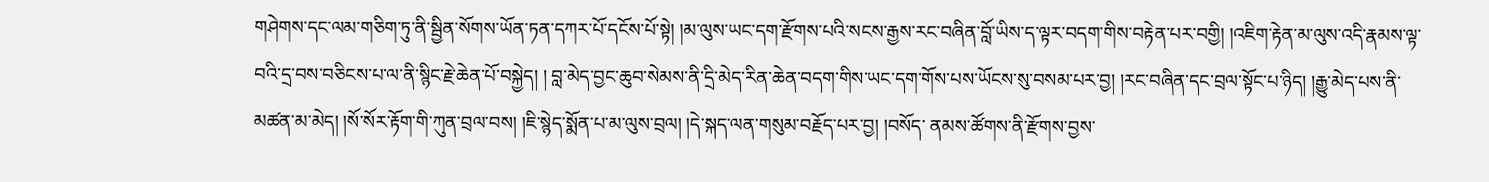གཤེགས་དང་ལམ་གཅིག་ཏུ་ནི་སྦྱིན་སོགས་ཡོན་ཏན་དཀར་པོ་དངོས་པོ་སྟེ། །མ་ལུས་ཡང་དག་རྫོགས་པའི་སངས་རྒྱས་རང་བཞིན་བློ་ཡིས་ད་ལྟར་བདག་གིས་བརྟེན་པར་བགྱི། །འཇིག་རྟེན་མ་ལུས་འདི་རྣམས་ལྟ་བའི་དྲ་བས་བཅིངས་པ་ལ་ནི་སྙིང་རྗེ་ཆེན་པོ་བསྐྱེད། ། བླ་མེད་བྱང་ཆུབ་སེམས་ནི་དྲི་མེད་རིན་ཆེན་བདག་གིས་ཡང་དག་གོས་པས་ཡོངས་སུ་བསམ་པར་བྱ། །རང་བཞིན་དང་བྲལ་སྟོང་པ་ཉིད། །རྒྱུ་མེད་པས་ནི་མཚན་མ་མེད། །སོ་སོར་རྟོག་གི་ཀུན་བྲལ་བས། །ཇི་སྙེད་སྨོན་པ་མ་ལུས་བྲལ། །དེ་སྐད་ལན་གསུམ་བརྗོད་པར་བྱ། །བསོད་ ནམས་ཚོགས་ནི་རྫོགས་བྱས་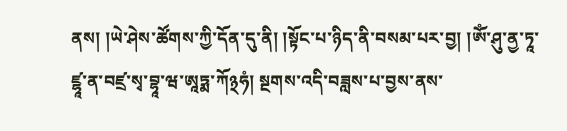ནས། །ཡེ་ཤེས་ཚོགས་ཀྱི་དོན་དུ་ནི། །སྟོང་པ་ཉིད་ནི་བསམ་པར་བྱ། །ཨོཾ་ཤུ་ནྱ་ཏཱ་ཛྷཱ་ན་བཛྲ་སྭ་བྷཱ་ཝ་ཨཱཏྨ་ཀོ྅ཧཾ། སྔགས་འདི་བཟླས་པ་བྱས་ནས་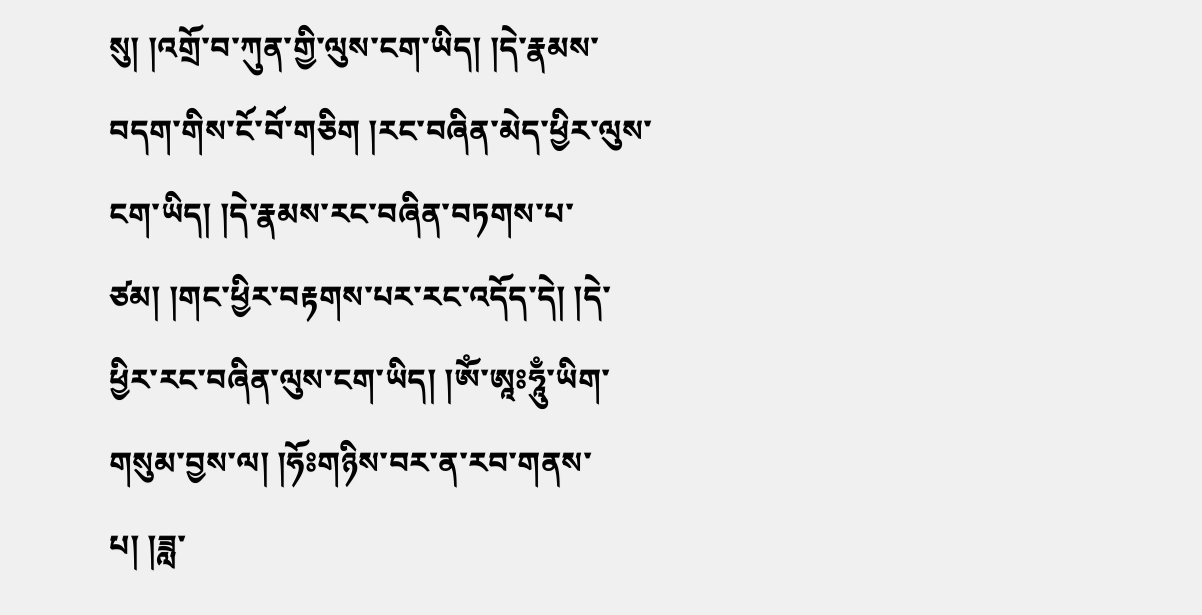སུ། །འགྲོ་བ་ཀུན་གྱི་ལུས་ངག་ཡིད། །དེ་རྣམས་བདག་གིས་ངོ་བོ་གཅིག །རང་བཞིན་མེད་ཕྱིར་ལུས་ ངག་ཡིད། །དེ་རྣམས་རང་བཞིན་བཏགས་པ་ཙམ། །གང་ཕྱིར་བརྟགས་པར་རང་འདོད་དེ། །དེ་ཕྱིར་རང་བཞིན་ལུས་ངག་ཡིད། །ཨོཾ་ཨཱཿཧཱུྃ་ཡིག་གསུམ་བྱས་ལ། །ཧོཿགཉིས་བར་ན་རབ་གནས་པ། །ཟླ་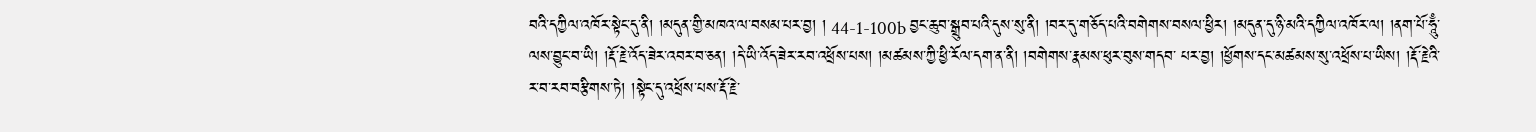བའི་དཀྱིལ་འཁོར་སྟེང་དུ་ནི། །མདུན་གྱི་མཁའ་ལ་བསམ་པར་བྱ། ། 44-1-100b བྱང་ཆུབ་སྒྲུབ་པའི་དུས་སུ་ནི། །བར་དུ་གཅོད་པའི་བགེགས་བསལ་ཕྱིར། །མདུན་དུ་ཉི་མའི་དཀྱིལ་འཁོར་ལ། །ནག་པོ་ཧཱུྃ་ལས་བྱུང་བ་ཡི། །རྡོ་རྗེ་འོད་ཟེར་འབར་བ་ཅན། །དེ་ཡི་འོད་ཟེར་རབ་འཕྲོས་པས། །མཚམས་ཀྱི་ཕྱི་རོལ་དག་ན་ནི། །བགེགས་རྣམས་ཕུར་བུས་གདབ་ པར་བྱ། །ཕྱོགས་དང་མཚམས་སུ་འཕྲོས་པ་ཡིས། །རྡོ་རྗེའི་ར་བ་རབ་བརྩིགས་ཏེ། །སྟེང་དུ་འཕྲོས་པས་རྡོ་རྗེ་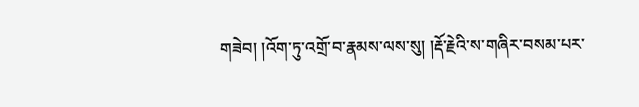གཟེབ། །འོག་ཏུ་འགྲོ་བ་རྣམས་ལས་སུ། །རྡོ་རྗེའི་ས་གཞིར་བསམ་པར་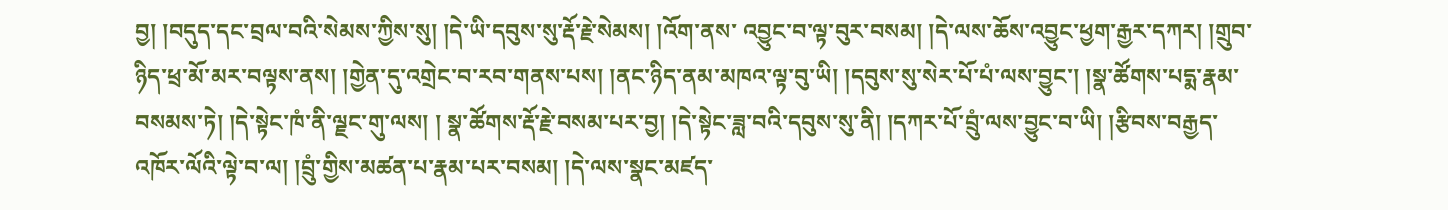བྱ། །བདུད་དང་བྲལ་བའི་སེམས་ཀྱིས་སུ། །དེ་ཡི་དབུས་སུ་རྡོ་རྗེ་སེམས། །འོག་ནས་ འབྱུང་བ་ལྟ་བུར་བསམ། །དེ་ལས་ཆོས་འབྱུང་ཕྱག་རྒྱར་དཀར། །གྲུབ་ཉིད་ཕྲ་མོ་མར་བལྟས་ནས། །གྱེན་དུ་འགྲེང་བ་རབ་གནས་པས། །ནང་ཉིད་ནམ་མཁའ་ལྟ་བུ་ཡི། །དབུས་སུ་སེར་པོ་པཾ་ལས་བྱུང་། །སྣ་ཚོགས་པདྨ་རྣམ་བསམས་ཏེ། །དེ་སྟེང་ཁཾ་ནི་ལྗང་གུ་ལས། ། སྣ་ཚོགས་རྡོ་རྗེ་བསམ་པར་བྱ། །དེ་སྟེང་ཟླ་བའི་དབུས་སུ་ནི། །དཀར་པོ་བྲུཾ་ལས་བྱུང་བ་ཡི། །རྩིབས་བརྒྱད་འཁོར་ལོའི་ལྟེ་བ་ལ། །བྲུཾ་གྱིས་མཚན་པ་རྣམ་པར་བསམ། །དེ་ལས་སྣང་མཛད་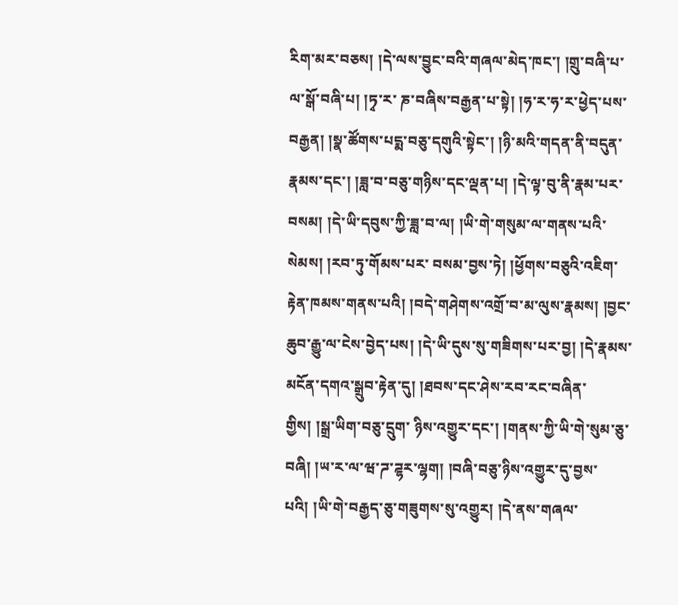རིག་མར་བཅས། །དེ་ལས་བྱུང་བའི་གཞལ་མེད་ཁང་། །གྲུ་བཞི་པ་ལ་སྒོ་བཞི་པ། །ཏྭ་ར་ ཎ་བཞིས་བརྒྱན་པ་སྟེ། །ཧ་ར་ཧ་ར་ཕྱེད་པས་བརྒྱན། །སྣ་ཚོགས་པདྨ་བཅུ་དགུའི་སྟེང་། །ཉི་མའི་གདན་ནི་བདུན་རྣམས་དང་། །ཟླ་བ་བཅུ་གཉིས་དང་ལྡན་པ། །དེ་ལྟ་བུ་ནི་རྣམ་པར་བསམ། །དེ་ཡི་དབུས་ཀྱི་ཟླ་བ་ལ། །ཡི་གེ་གསུམ་ལ་གནས་པའི་སེམས། །རབ་ཏུ་གོམས་པར་ བསམ་བྱས་ཏེ། །ཕྱོགས་བཅུའི་འཇིག་རྟེན་ཁམས་གནས་པའི། །བདེ་གཤེགས་འགྲོ་བ་མ་ལུས་རྣམས། །བྱང་ཆུབ་རྒྱུ་ལ་ངེས་བྱེད་པས། །དེ་ཡི་དུས་སུ་གཟིགས་པར་བྱ། །དེ་རྣམས་མངོན་དགའ་སྒྲུབ་རྟེན་དུ། །ཐབས་དང་ཤེས་རབ་རང་བཞིན་གྱིས། །སྒྲ་ཡིག་བཅུ་དྲུག་ ཉིས་འགྱུར་དང་། །གནས་ཀྱི་ཡི་གེ་སུམ་ཅུ་བཞི། །ཡ་ར་ལ་ཝ་ཌ་ཌྷར་ལྷག། །བཞི་བཅུ་ཉིས་འགྱུར་དུ་བྱས་པའི། །ཡི་གེ་བརྒྱད་ཅུ་གཟུགས་སུ་འགྱུར། །དེ་ནས་གཞལ་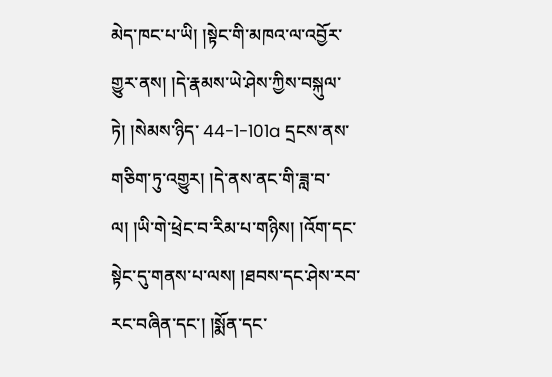མེད་ཁང་པ་ཡི། །སྟེང་གི་མཁའ་ལ་འབྱོར་གྱུར་ནས། །དེ་རྣམས་ཡེ་ཤེས་ཀྱིས་བསྐུལ་ཏེ། །སེམས་ཉིད་ 44-1-101a དྲངས་ནས་གཅིག་ཏུ་འགྱུར། །དེ་ནས་ནང་གི་ཟླ་བ་ལ། །ཡི་གེ་ཕྲེང་བ་རིམ་པ་གཉིས། །འོག་དང་སྟེང་དུ་གནས་པ་ལས། །ཐབས་དང་ཤེས་རབ་རང་བཞིན་དང་། །སྨོན་དང་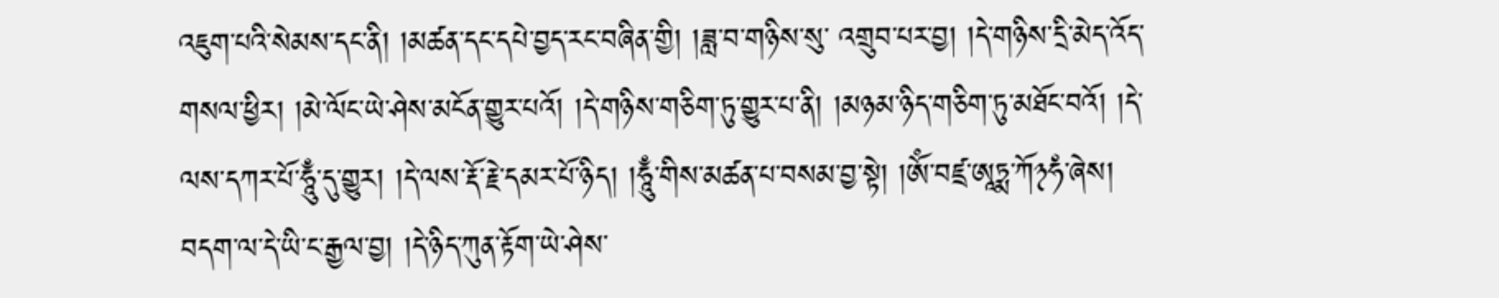འཇུག་པའི་སེམས་དང་ནི། །མཚན་དང་དཔེ་བྱད་རང་བཞིན་གྱི། །ཟླ་བ་གཉིས་སུ་ འགྲུབ་པར་བྱ། །དེ་གཉིས་དྲི་མེད་འོད་གསལ་ཕྱིར། །མེ་ལོང་ཡེ་ཤེས་མངོན་གྱུར་པའོ། །དེ་གཉིས་གཅིག་ཏུ་གྱུར་པ་ནི། །མཉམ་ཉིད་གཅིག་ཏུ་མཐོང་བའོ། །དེ་ལས་དཀར་པོ་ཧཱུྃ་དུ་གྱུར། །དེ་ལས་རྡོ་རྗེ་དམར་པོ་ཉིད། །ཧཱུྃ་གིས་མཚན་པ་བསམ་བྱ་སྟེ། །ཨོཾ་བཛྲ་ཨཱཏྨ་ཀོ྅ཧཾ་ཞེས། བདག་ལ་དེ་ཡི་ང་རྒྱལ་བྱ། །དེ་ཉིད་ཀུན་རྟོག་ཡེ་ཤེས་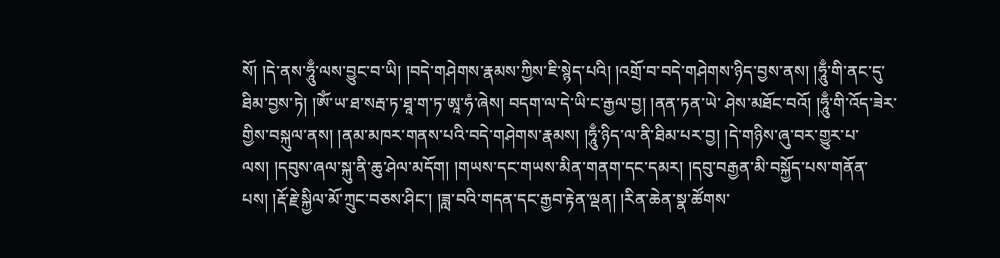སོ། །དེ་ནས་ཧཱུྃ་ལས་བྱུང་བ་ཡི། །བདེ་གཤེགས་རྣམས་ཀྱིས་ཇི་སྙེད་པའི། །འགྲོ་བ་བདེ་གཤེགས་ཉིད་བྱས་ནས། །ཧཱུྃ་གི་ནང་དུ་ཐིམ་བྱས་ཏེ། །ཨོཾ་ཡ་ཐ་སརྦ་ཏ་ཐཱ་ག་ཏ་ཨཱ་ཧཾ་ཞེས། བདག་ལ་དེ་ཡི་ང་རྒྱལ་བྱ། །ནན་ཏན་ཡེ་ ཤེས་མཐོང་བའོ། །ཧཱུྃ་གི་འོད་ཟེར་གྱིས་བསྐུལ་ནས། །ནམ་མཁར་གནས་པའི་བདེ་གཤེགས་རྣམས། །ཧཱུྃ་ཉིད་ལ་ནི་ཐིམ་པར་བྱ། །དེ་གཉིས་ཞུ་བར་གྱུར་པ་ལས། །དབུས་ཞལ་སྐུ་ནི་ཆུ་ཤེལ་མདོག། །གཡས་དང་གཡས་མིན་གནག་དང་དམར། །དབུ་བརྒྱན་མི་བསྐྱོད་པས་གནོན་ པས། །རྡོ་རྗེ་སྐྱིལ་མོ་ཀྲུང་བཅས་ཤིང་། །ཟླ་བའི་གདན་དང་རྒྱབ་རྟེན་ལྡན། །རིན་ཆེན་སྣ་ཚོགས་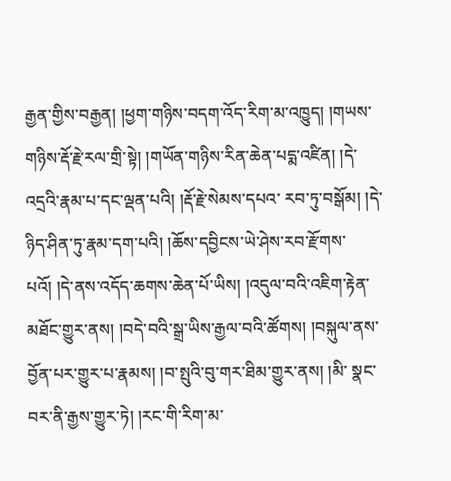རྒྱན་གྱིས་བརྒྱན། །ཕྱག་གཉིས་བདག་འོད་རིག་མ་འཁྱུད། །གཡས་གཉིས་རྡོ་རྗེ་རལ་གྲི་སྟེ། །གཡོན་གཉིས་རིན་ཆེན་པདྨ་འཛིན། །དེ་འདྲའི་རྣམ་པ་དང་ལྡན་པའི། །རྡོ་རྗེ་སེམས་དཔའ་ རབ་ཏུ་བསྒོམ། །དེ་ཉིད་ཤིན་ཏུ་རྣམ་དག་པའི། །ཆོས་དབྱིངས་ཡེ་ཤེས་རབ་རྫོགས་པའོ། །དེ་ནས་འདོད་ཆགས་ཆེན་པོ་ཡིས། །འདུལ་བའི་འཇིག་རྟེན་མཐོང་གྱུར་ནས། །བདེ་བའི་སྒྲ་ཡིས་རྒྱལ་བའི་ཚོགས། །བསྐུལ་ནས་བྱོན་པར་གྱུར་པ་རྣམས། །བ་སྤུའི་བུ་གར་ཐིམ་གྱུར་ནས། །མི་ སྣང་བར་ནི་རྒྱས་གྱུར་ཏེ། །རང་གི་རིག་མ་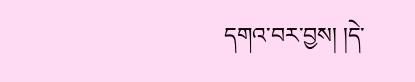དགའ་བར་བྱས། །དེ་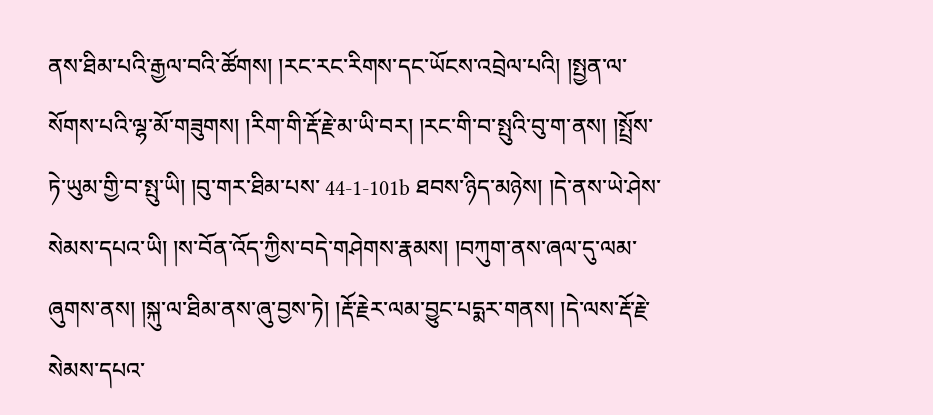ནས་ཐིམ་པའི་རྒྱལ་བའི་ཚོགས། །རང་རང་རིགས་དང་ཡོངས་འབྲེལ་པའི། །སྤྱན་ལ་སོགས་པའི་ལྷ་མོ་གཟུགས། །རིག་གི་རྡོ་རྗེ་མ་ཡི་བར། །རང་གི་བ་སྤུའི་བུ་ག་ནས། །སྤྲོས་ཏེ་ཡུམ་གྱི་བ་སྤུ་ཡི། །བུ་གར་ཐིམ་པས་ 44-1-101b ཐབས་ཉིད་མཉེས། །དེ་ནས་ཡེ་ཤེས་སེམས་དཔའ་ཡི། །ས་བོན་འོད་ཀྱིས་བདེ་གཤེགས་རྣམས། །བཀུག་ནས་ཞལ་དུ་ལམ་ཞུགས་ནས། །སྐུ་ལ་ཐིམ་ནས་ཞུ་བྱས་ཏེ། །རྡོ་རྗེར་ལམ་བྱུང་པདྨར་གནས། །དེ་ལས་རྡོ་རྗེ་སེམས་དཔའ་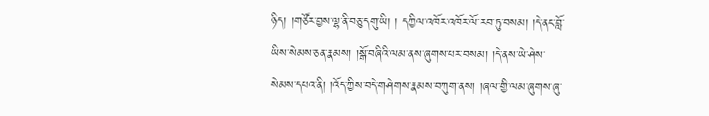ཉིད། །གཙོར་བྱས་ལྷ་ནི་བཅུ་དགུ་ཡི། ། དཀྱིལ་འཁོར་འཁོར་ལོ་རབ་ཏུ་བསམ། །དེ་ནང་བློ་ཡིས་སེམས་ཅན་རྣམས། །སྒོ་བཞིའི་ལམ་ནས་ཞུགས་པར་བསམ། །དེ་ནས་ཡེ་ཤེས་སེམས་དཔའ་ནི། །འོད་ཀྱིས་བདེ་གཤེགས་རྣམས་བཀུག་ནས། །ཞལ་གྱི་ལམ་ཞུགས་ཞུ་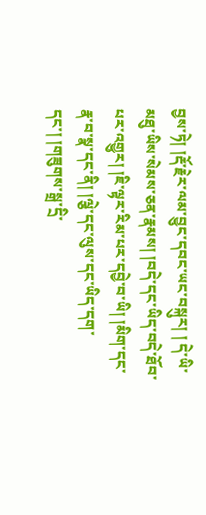བྱས་ཏེ། །རྡོ་རྗེར་ལམ་བྱུང་དབང་ཡང་བསྐུར། ། དེ་ཡི་མཐུ་ཡིས་སེམས་ཅན་རྣམས། །བདེ་དང་ཡིད་བདེ་ཐོབ་པར་འགྱུར། །ཇི་ལྟར་རིམ་པར་དབྱེ་བ་ཡི། །མིག་དང་རྣ་བ་སྣ་དང་ནི། །ལྕེ་དང་ལུས་དང་ཡིད་དག་དང་། །གཟུགས་སྒྲ་དྲི་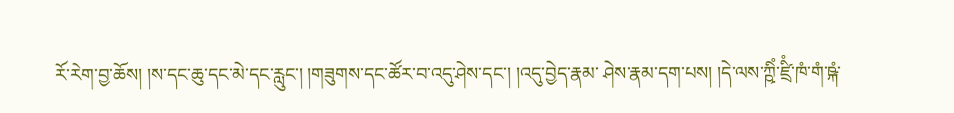རོ་རེག་བྱ་ཆོས། །ས་དང་ཆུ་དང་མེ་དང་རླུང་། །གཟུགས་དང་ཚོར་བ་འདུ་ཤེས་དང་། །འདུ་བྱེད་རྣམ་ ཤེས་རྣམ་དག་པས། །དེ་ལས་ཀྵིཾ་ཛྲིཾ་ཁཾ་གཾ་ཥྐཾ་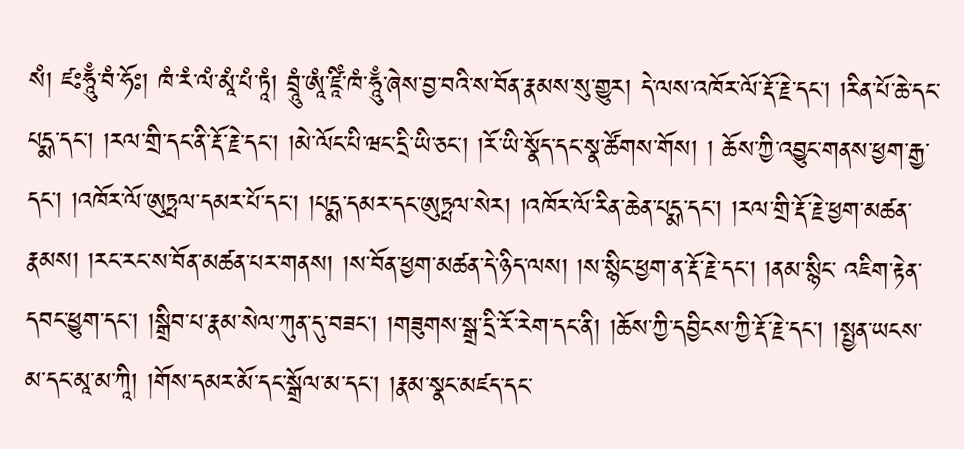སཾ། ཛཿཧཱུྃ་བཾ་ཧོཿ། ཁཾ་རཾ་ལཾ་མཱཾ་པཾ་ཏཱཾ། བྲཱུཾ་ཨཱཾ་ཛཱིཾ་ཁཾ་ཧཱུྃ་ཞེས་བྱ་བའི་ས་བོན་རྣམས་སུ་གྱུར། དེ་ལས་འཁོར་ལོ་རྡོ་རྗེ་དང་། །རིན་པོ་ཆེ་དང་པདྨ་དང་། །རལ་གྲི་དང་ནི་རྡོ་རྗེ་དང་། །མེ་ལོང་པི་ཝང་དྲི་ཡི་ཅང་། །རོ་ཡི་སྣོད་དང་སྣ་ཚོགས་གོས། ། ཆོས་ཀྱི་འབྱུང་གནས་ཕྱག་རྒྱ་དང་། །འཁོར་ལོ་ཨུཏྤལ་དམར་པོ་དང་། །པདྨ་དམར་དང་ཨུཏྤལ་སེར། །འཁོར་ལོ་རིན་ཆེན་པདྨ་དང་། །རལ་གྲི་རྡོ་རྗེ་ཕྱག་མཚན་རྣམས། །རང་རང་ས་བོན་མཚན་པར་གནས། །ས་བོན་ཕྱག་མཚན་དེ་ཉིད་ལས། །ས་སྙིང་ཕྱག་ན་རྡོ་རྗེ་དང་། །ནམ་སྙིང་ འཇིག་རྟེན་དབང་ཕྱུག་དང་། །སྒྲིབ་པ་རྣམ་སེལ་ཀུན་དུ་བཟང་། །གཟུགས་སྒྲ་དྲི་རོ་རེག་དང་ནི། །ཆོས་ཀྱི་དབྱིངས་ཀྱི་རྡོ་རྗེ་དང་། །སྤྱན་ཡངས་མ་དང་མཱ་མ་ཀཱི། །གོས་དམར་མོ་དང་སྒྲོལ་མ་དང་། །རྣམ་སྣང་མཛད་དང་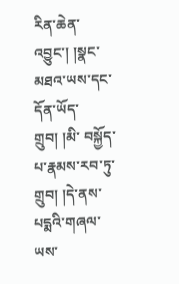རིན་ཆེན་འབྱུང་། །སྣང་མཐའ་ཡས་དང་དོན་ཡོད་གྲུབ། །མི་ བསྐྱོད་པ་རྣམས་རབ་ཏུ་གྲུབ། །དེ་ནས་པདྨའི་གཞལ་ཡས་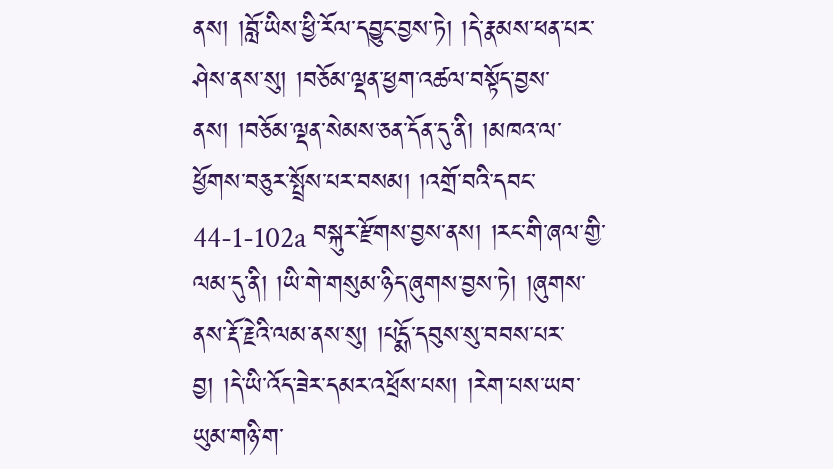ནས། །བློ་ཡིས་ཕྱི་རོལ་དབྱུང་བྱས་ཏེ། །དེ་རྣམས་ཕན་པར་ཤེས་ནས་སུ། །བཅོམ་ལྡན་ཕྱག་འཚལ་བསྟོད་བྱས་ནས། །བཅོམ་ལྡན་སེམས་ཅན་དོན་དུ་ནི། །མཁའ་ལ་ཕྱོགས་བཅུར་སྤྲོས་པར་བསམ། །འགྲོ་བའི་དབང་ 44-1-102a བསྐུར་རྫོགས་བྱས་ནས། །རང་གི་ཞལ་གྱི་ལམ་དུ་ནི། །ཡི་གེ་གསུམ་ཉིད་ཞུགས་བྱས་ཏེ། །ཞུགས་ནས་རྡོ་རྗེའི་ལམ་ནས་སུ། །པདྨོ་དབུས་སུ་བབས་པར་བྱ། །དེ་ཡི་འོད་ཟེར་དམར་འཕྲོས་པས། །རེག་པས་ཡབ་ཡུམ་གཉི་ག་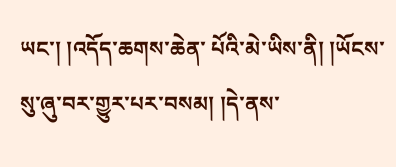ཡང་། །འདོད་ཆགས་ཆེན་ པོའི་མེ་ཡིས་ནི། །ཡོངས་སུ་ཞུ་བར་གྱུར་པར་བསམ། །དེ་ནས་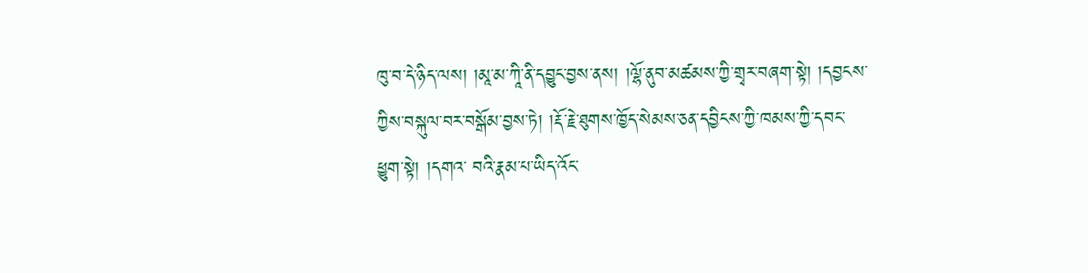ཁུ་བ་དེ་ཉིད་ལས། །མཱ་མ་ཀཱི་ནི་དབྱུང་བྱས་ནས། །ལྷོ་ནུབ་མཚམས་ཀྱི་གྲྭར་བཞག་སྟེ། །དབྱངས་ཀྱིས་བསྐུལ་བར་བསྒོམ་བྱས་ཏེ། །རྡོ་རྗེ་ཐུགས་ཁྱོད་སེམས་ཅན་དབྱིངས་ཀྱི་ཁམས་ཀྱི་དབང་ཕྱུག་སྟེ། །དགའ་ བའི་རྣམ་པ་ཡིད་འོང་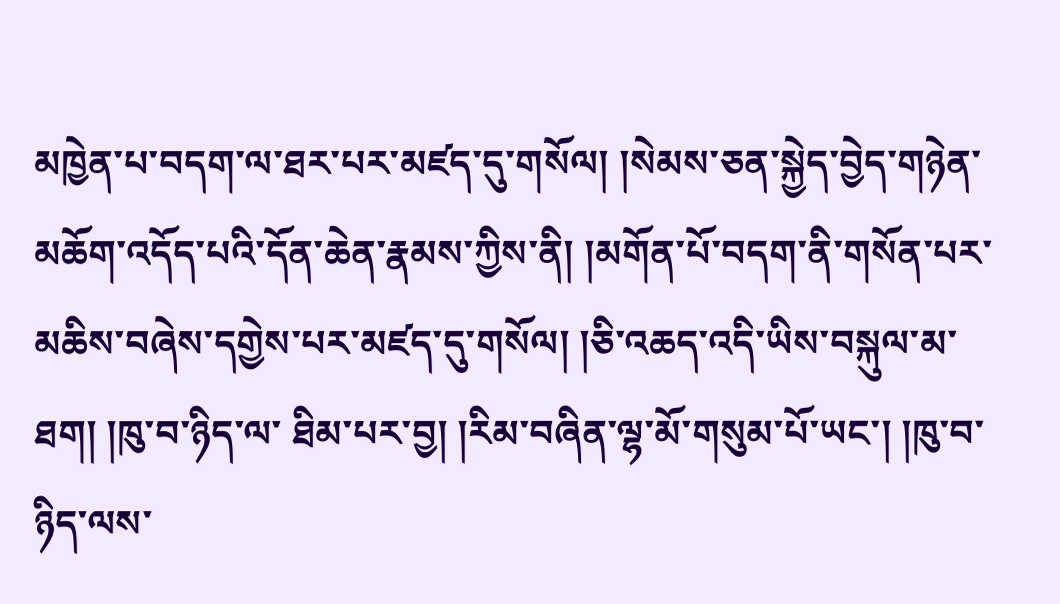མཁྱེན་པ་བདག་ལ་ཐར་པར་མཛད་དུ་གསོལ། །སེམས་ཅན་སྐྱེད་བྱེད་གཉེན་མཆོག་འདོད་པའི་དོན་ཆེན་རྣམས་ཀྱིས་ནི། །མགོན་པོ་བདག་ནི་གསོན་པར་མཆིས་བཞེས་དགྱེས་པར་མཛད་དུ་གསོལ། །ཅི་འཆད་འདི་ཡིས་བསྐུལ་མ་ཐག། །ཁུ་བ་ཉིད་ལ་ ཐིམ་པར་བྱ། །རིམ་བཞིན་ལྷ་མོ་གསུམ་པོ་ཡང་། །ཁུ་བ་ཉིད་ལས་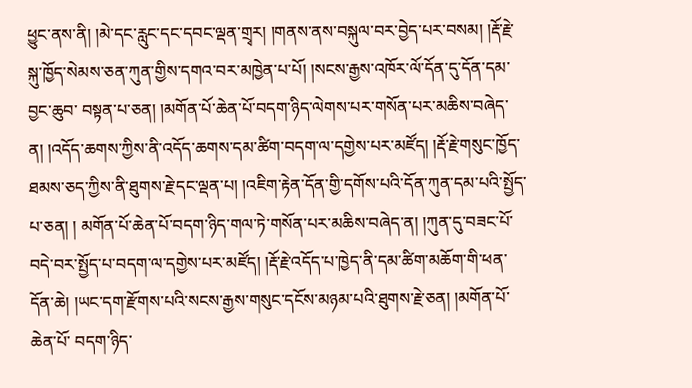ཕྱུང་ནས་ནི། །མེ་དང་རླུང་དང་དབང་ལྡན་གྲྭར། །གནས་ནས་བསྐུལ་བར་བྱེད་པར་བསམ། །རྡོ་རྗེ་སྐུ་ཁྱོད་སེམས་ཅན་ཀུན་གྱིས་དགའ་བར་མཁྱེན་པ་པོ། །སངས་རྒྱས་འཁོར་ལོ་དོན་དུ་དོན་དམ་བྱང་ཆུབ་ བསྟན་པ་ཅན། །མགོན་པོ་ཆེན་པོ་བདག་ཉིད་ལེགས་པར་གསོན་པར་མཆིས་བཞེད་ན། །འདོད་ཆགས་ཀྱིས་ནི་འདོད་ཆགས་དམ་ཚིག་བདག་ལ་དགྱེས་པར་མཛོད། །རྡོ་རྗེ་གསུང་ཁྱོད་ཐམས་ཅད་ཀྱིས་ནི་ཐུགས་རྗེ་དང་ལྡན་པ། །འཇིག་རྟེན་དོན་གྱི་དགོས་པའི་དོན་ཀུན་དམ་པའི་སྤྱོད་པ་ཅན། ། མགོན་པོ་ཆེན་པོ་བདག་ཉིད་གལ་ཏེ་གསོན་པར་མཆིས་བཞེད་ན། །ཀུན་དུ་བཟང་པོ་བདེ་བར་སྤྱོད་པ་བདག་ལ་དགྱེས་པར་མཛོད། །རྡོ་རྗེ་འདོད་པ་ཁྱེད་ནི་དམ་ཚིག་མཆོག་གི་ཕན་དོན་ཆེ། །ཡང་དག་རྫོགས་པའི་སངས་རྒྱས་གསུང་དངོས་མཉམ་པའི་ཐུགས་རྗེ་ཅན། །མགོན་པོ་ཆེན་པོ་ བདག་ཉིད་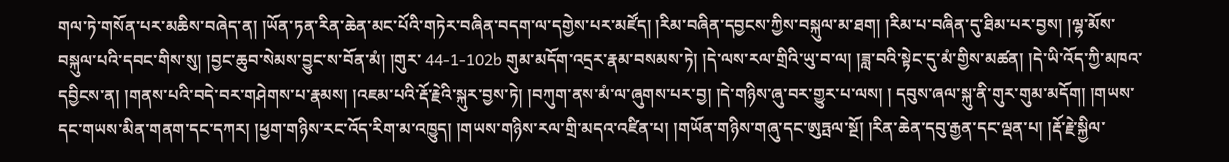གལ་ཏེ་གསོན་པར་མཆིས་བཞེད་ན། །ཡོན་ཏན་རིན་ཆེན་མང་པོའི་གཏེར་བཞིན་བདག་ལ་དགྱེས་པར་མཛོད། །རིམ་བཞིན་དབྱངས་ཀྱིས་བསྐུལ་མ་ཐག། །རིམ་པ་བཞིན་དུ་ཐིམ་པར་བྱས། །ལྷ་མོས་བསྐུལ་པའི་དབང་གིས་སུ། །བྱང་ཆུབ་སེམས་བྱུང་ས་བོན་མཾ། །གུར་ 44-1-102b གུམ་མདོག་འདྲར་རྣམ་བསམས་ཏེ། །དེ་ལས་རལ་གྲིའི་ཡུ་བ་ལ། །ཟླ་བའི་སྟེང་དུ་མཾ་གྱིས་མཚན། །དེ་ཡི་འོད་ཀྱི་མཁའ་དབྱིངས་ན། །གནས་པའི་བདེ་བར་གཤེགས་པ་རྣམས། །འཇམ་པའི་རྡོ་རྗེའི་སྐུར་བྱས་ཏེ། །བཀུག་ནས་མཾ་ལ་ཞུགས་པར་བྱ། །དེ་གཉིས་ཞུ་བར་གྱུར་པ་ལས། ། དབུས་ཞལ་སྐུ་ནི་གུར་གུམ་མདོག། །གཡས་དང་གཡས་མིན་གནག་དང་དཀར། །ཕྱག་གཉིས་རང་འོད་རིག་མ་འཁྱུད། །གཡས་གཉིས་རལ་གྲི་མདའ་འཛིན་པ། །གཡོན་གཉིས་གཞུ་དང་ཨུཏྤལ་སྔོ། །རིན་ཆེན་དབུ་རྒྱན་དང་ལྡན་པ། །རྡོ་རྗེ་སྐྱིལ་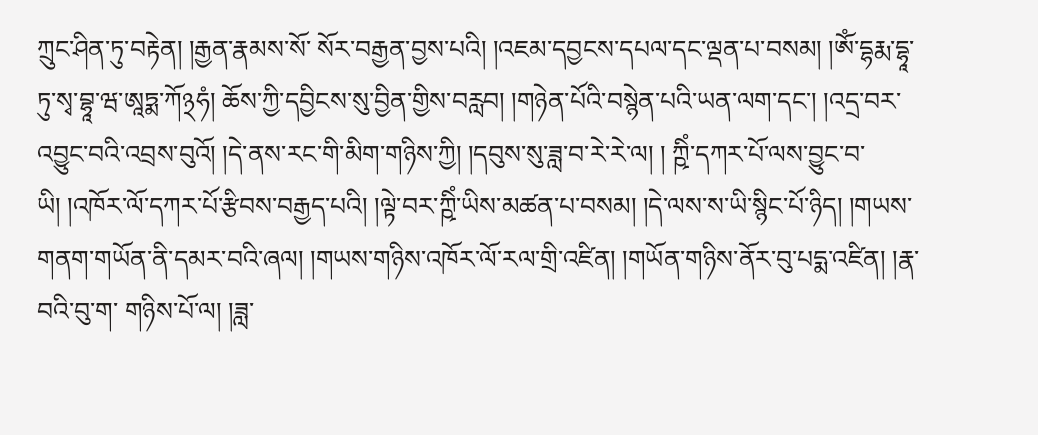ཀྲུང་ཤིན་ཏུ་བརྟེན། །རྒྱན་རྣམས་སོ་ སོར་བརྒྱན་བྱས་པའི། །འཇམ་དབྱངས་དཔལ་དང་ལྡན་པ་བསམ། །ཨོཾ་དྷརྨ་དྷཱ་ཏུ་སྭ་བྷཱ་ཝ་ཨཱཏྨ་ཀོ྅ཧཾ། ཆོས་ཀྱི་དབྱིངས་སུ་བྱིན་གྱིས་བརླབ། །གཉེན་པོའི་བསྙེན་པའི་ཡན་ལག་དང་། །འདྲ་བར་འབྱུང་བའི་འབྲས་བུའོ། །དེ་ནས་རང་གི་མིག་གཉིས་ཀྱི། །དབུས་སུ་ཟླ་བ་རེ་རེ་ལ། ། ཀྵིཾ་དཀར་པོ་ལས་བྱུང་བ་ཡི། །འཁོར་ལོ་དཀར་པོ་རྩིབས་བརྒྱད་པའི། །ལྟེ་བར་ཀྵིཾ་ཡིས་མཚན་པ་བསམ། །དེ་ལས་ས་ཡི་སྙིང་པོ་ཉིད། །གཡས་གནག་གཡོན་ནི་དམར་བའི་ཞལ། །གཡས་གཉིས་འཁོར་ལོ་རལ་གྲི་འཛིན། །གཡོན་གཉིས་ནོར་བུ་པདྨ་འཛིན། །རྣ་བའི་བུ་ག་ གཉིས་པོ་ལ། །ཟླ་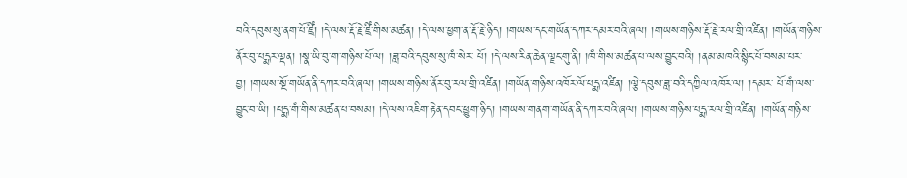བའི་དབུས་སུ་ནག་པོ་ཛྲིཾ། །དེ་ལས་རྡོ་རྗེ་ཛྲིཾ་གིས་མཚན། །དེ་ལས་ཕྱག་ན་རྡོ་རྗེ་ཉིད། །གཡས་དང་གཡོན་དཀར་དམར་བའི་ཞལ། །གཡས་གཉིས་རྡོ་རྗེ་རལ་གྲི་འཛིན། །གཡོན་གཉིས་ནོར་བུ་པདྨར་ལྡན། །སྣ་ཡི་བུ་ག་གཉིས་པོ་ལ། །ཟླ་བའི་དབུས་སུ་ཁཾ་སེར་ པོ། །དེ་ལས་རིན་ཆེན་ལྗང་གུ་ནི། །ཁཾ་གིས་མཚན་པ་ལས་བྱུང་བའི། །ནམ་མཁའི་སྙིང་པོ་བསམ་པར་བྱ། །གཡས་སྔོ་གཡོན་ནི་དཀར་བའི་ཞལ། །གཡས་གཉིས་ནོར་བུ་རལ་གྲི་འཛིན། །གཡོན་གཉིས་འཁོར་ལོ་པདྨ་འཛིན། །ལྕེ་དབུས་ཟླ་བའི་དཀྱིལ་འཁོར་ལ། །དམར་ པོ་གཾ་ལས་བྱུང་བ་ཡི། །པདྨ་གཾ་གིས་མཚན་པ་བསམ། །དེ་ལས་འཇིག་རྟེན་དབང་ཕྱུག་ཉིད། །གཡས་གནག་གཡོན་ནི་དཀར་བའི་ཞལ། །གཡས་གཉིས་པདྨ་རལ་གྲི་འཛིན། །གཡོན་གཉིས་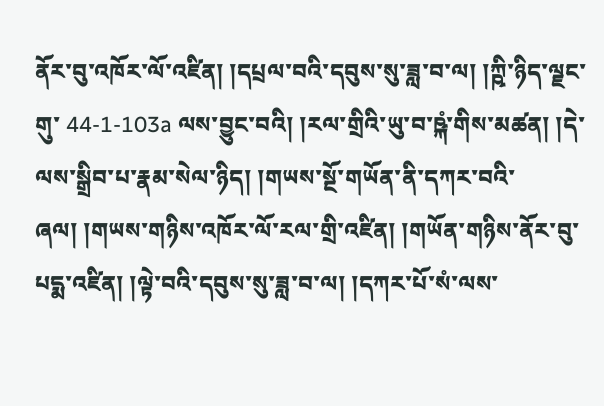ནོར་བུ་འཁོར་ལོ་འཛིན། །དཔྲལ་བའི་དབུས་སུ་ཟླ་བ་ལ། །ཀྵི་ཉིད་ལྗང་གུ་ 44-1-103a ལས་བྱུང་བའི། །རལ་གྲིའི་ཡུ་བ་ཥྐཾ་གིས་མཚན། །དེ་ལས་སྒྲིབ་པ་རྣམ་སེལ་ཉིད། །གཡས་སྔོ་གཡོན་ནི་དཀར་བའི་ཞལ། །གཡས་གཉིས་འཁོར་ལོ་རལ་གྲི་འཛིན། །གཡོན་གཉིས་ནོར་བུ་པདྨ་འཛིན། །ལྟེ་བའི་དབུས་སུ་ཟླ་བ་ལ། །དཀར་པོ་སཾ་ལས་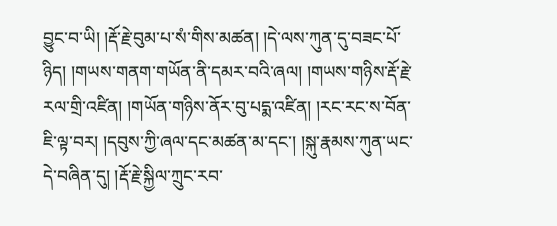བྱུང་བ་ཡི། །རྡོ་རྗེ་བུམ་པ་སཾ་གིས་མཚན། །དེ་ལས་ཀུན་དུ་བཟང་པོ་ཉིད། །གཡས་གནག་གཡོན་ནི་དམར་བའི་ཞལ། །གཡས་གཉིས་རྡོ་རྗེ་རལ་གྲི་འཛིན། །གཡོན་གཉིས་ནོར་བུ་པདྨ་འཛིན། །རང་རང་ས་བོན་ཇི་ལྟ་བར། །དབུས་ཀྱི་ཞལ་དང་མཚན་མ་དང་། །སྐུ་རྣམས་ཀུན་ཡང་དེ་བཞིན་དུ། །རྡོ་རྗེ་སྐྱིལ་ཀྲུང་རབ་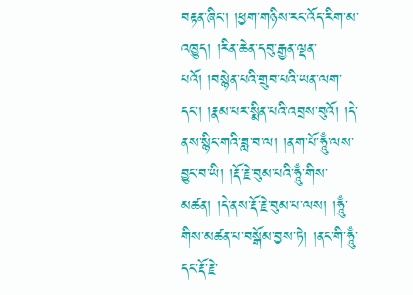བརྟན་ཞིང་། །ཕྱག་གཉིས་རང་འོད་རིག་མ་འཁྱུད། །རིན་ཆེན་དབུ་རྒྱན་ལྡན་པའོ། །བསྙེན་པའི་གྲུབ་པའི་ཡན་ལག་དང་། །རྣམ་པར་སྨིན་པའི་འབྲས་བུའོ། །དེ་ནས་སྙིང་གའི་ཟླ་བ་ལ། །ནག་པོ་ཧཱུྃ་ལས་བྱུང་བ་ཡི། །རྡོ་རྗེ་བུམ་པའི་ཧཱུྃ་གིས་མཚན། །དེ་ནས་རྡོ་རྗེ་བུམ་པ་ལས། །ཧཱུྃ་གིས་མཚན་པ་བསྒོམ་བྱས་ཏེ། །ནང་གི་ཧཱུྃ་དང་རྡོ་རྗེ་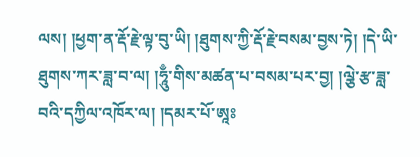ལས། །ཕྱག་ན་རྡོ་རྗེ་ལྟ་བུ་ཡི། །ཐུགས་ཀྱི་རྡོ་རྗེ་བསམ་བྱས་ཏེ། །དེ་ཡི་ཐུགས་ཀར་ཟླ་བ་ལ། །ཧཱུྃ་གིས་མཚན་པ་བསམ་པར་བྱ། །ལྕེ་རྩ་ཟླ་བའི་དཀྱིལ་འཁོར་ལ། །དམར་པོ་ཨཱཿ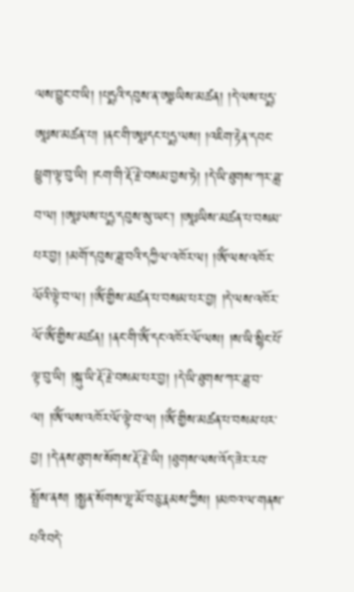ལས་བྱུང་བ་ཡི། །པདྨའི་དབུས་ན་ཨཱཿཡིས་མཚན། །དེ་ལས་པདྨ་ཨཱཿས་མཚན་པ། །ནང་གི་ཨཱཿདང་པདྨ་ལས། །འཇིག་རྟེན་དབང་ཕྱུག་ལྟ་བུ་ཡི། །ངག་གི་རྡོ་རྗེ་བསམ་བྱས་ཏེ། །དེ་ཡི་ཐུགས་ཀར་ཟླ་བ་ལ། །ཨཱཿལས་པདྨ་དབུས་སུ་ཡང་། །ཨཱཿཡིས་མཚན་པ་བསམ་པར་བྱ། །མགོ་དབུས་ཟླ་བའི་དཀྱིལ་འཁོར་ལ། །ཨོཾ་ལས་འཁོར་ལོའི་ལྟེ་བ་ལ། །ཨོཾ་གྱིས་མཚན་པ་བསམ་པར་བྱ། །དེ་ལས་འཁོར་ལོ་ཨོཾ་གྱིས་མཚན། །ནང་གི་ཨོཾ་དང་འཁོར་ལོ་ལས། །ས་ཡི་སྙིང་པོ་ལྟ་བུ་ཡི། །སྐུ་ཡི་རྡོ་རྗེ་བསམ་པར་བྱ། །དེ་ཡི་ཐུགས་ཀར་ཟླ་བ་ལ། །ཨོཾ་ལས་འཁོར་ལོ་ལྟེ་བ་ལ། །ཨོཾ་གྱིས་མཚན་པ་བསམ་པར་བྱ། །དེ་ནས་ཐུགས་སོགས་རྡོ་རྗེ་ཡི། །ཐུགས་ལས་འོད་ཟེར་རབ་སྤྲོས་ནས། །སྤྱན་སོགས་ལྷ་མོ་བཅུ་རྣམས་ཀྱིས། །མཁའ་ལ་གནས་པའི་བདེ་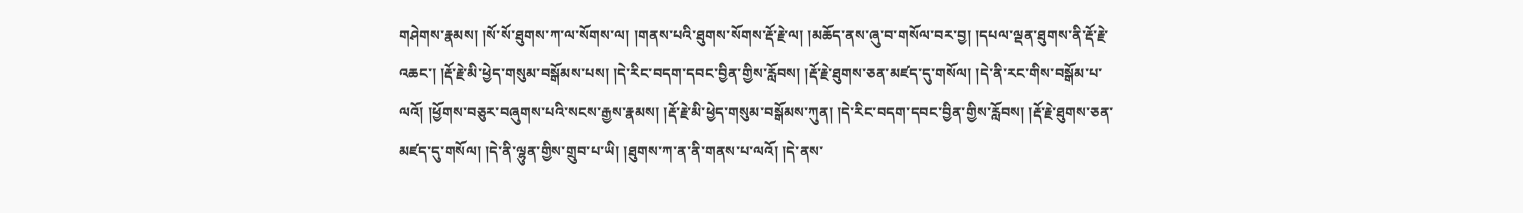གཤེགས་རྣམས། །སོ་སོ་ཐུགས་ཀ་ལ་སོགས་ལ། །གནས་པའི་ཐུགས་སོགས་རྡོ་རྗེ་ལ། །མཆོད་ནས་ཞུ་བ་གསོལ་བར་བྱ། །དཔལ་ལྡན་ཐུགས་ནི་རྡོ་རྗེ་འཆང་། །རྡོ་རྗེ་མི་ཕྱེད་གསུམ་བསྒོམས་པས། །དེ་རིང་བདག་དབང་བྱིན་གྱིས་རློབས། །རྡོ་རྗེ་ཐུགས་ཅན་མཛད་དུ་གསོལ། །དེ་ནི་རང་གིས་བསྒོམ་པ་ལའོ། །ཕྱོགས་བཅུར་བཞུགས་པའི་སངས་རྒྱས་རྣམས། །རྡོ་རྗེ་མི་ཕྱེད་གསུམ་བསྒོམས་ཀུན། །དེ་རིང་བདག་དབང་བྱིན་གྱིས་རློབས། །རྡོ་རྗེ་ཐུགས་ཅན་མཛད་དུ་གསོལ། །དེ་ནི་ལྷུན་གྱིས་གྲུབ་པ་ཡི། །ཐུགས་ཀ་ན་ནི་གནས་པ་ལའོ། །དེ་ནས་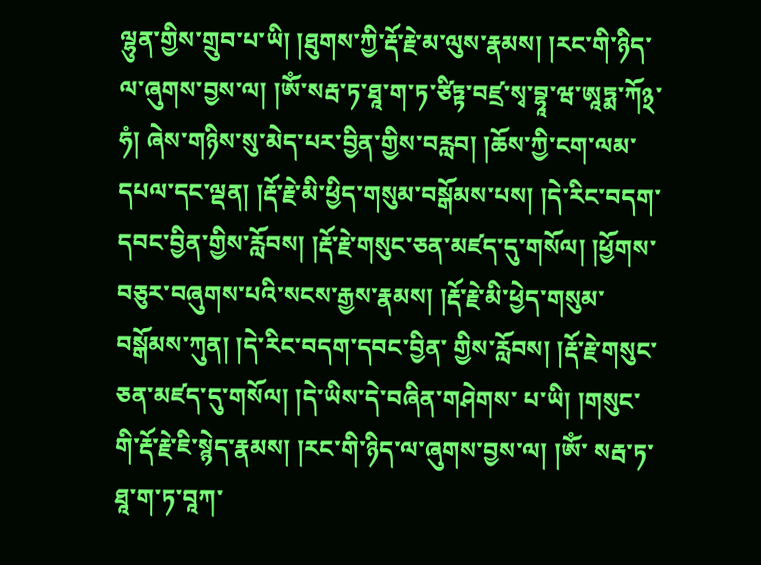ལྷུན་གྱིས་གྲུབ་པ་ཡི། །ཐུགས་ཀྱི་རྡོ་རྗེ་མ་ལུས་རྣམས། །རང་གི་ཉིད་ལ་ཞུགས་བྱས་ལ། །ཨོཾ་སརྦ་ཏ་ཐཱ་ག་ཏ་ཙིཏྟ་བཛྲ་སྭ་བྷཱ་ཝ་ཨཱཏྨ་ཀོ྅་ཧཾ། ཞེས་གཉིས་སུ་མེད་པར་བྱིན་གྱིས་བརླབ། །ཆོས་ཀྱི་ངག་ལམ་དཔལ་དང་ལྡན། །རྡོ་རྗེ་མི་ཕྱིད་གསུམ་བསྒོམས་པས། །དེ་རིང་བདག་དབང་བྱིན་གྱིས་རློབས། །རྡོ་རྗེ་གསུང་ཅན་མཛད་དུ་གསོལ། །ཕྱོགས་བཅུར་བཞུགས་པའི་སངས་རྒྱས་རྣམས། །རྡོ་རྗེ་མི་ཕྱེད་གསུམ་བསྒོམས་ཀུན། །དེ་རིང་བདག་དབང་བྱིན་ གྱིས་རློབས། །རྡོ་རྗེ་གསུང་ཅན་མཛད་དུ་གསོལ། །དེ་ཡིས་དེ་བཞིན་གཤེགས་ པ་ཡི། །གསུང་གི་རྡོ་རྗེ་ཇི་སྙེད་རྣམས། །རང་གི་ཉིད་ལ་ཞུགས་བྱས་ལ། །ཨོཾ་ སརྦ་ཏ་ཐཱ་ག་ཏ་བཱཀ་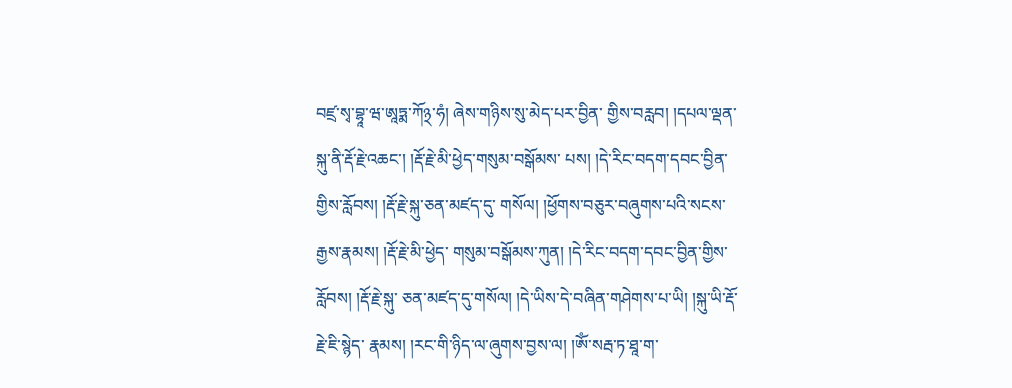བཛྲ་སྭ་བྷཱ་ཝ་ཨཱཏྨ་ཀོ྅་ཧཾ། ཞེས་གཉིས་སུ་མེད་པར་བྱིན་ གྱིས་བརླབ། །དཔལ་ལྡན་སྐུ་ནི་རྡོ་རྗེ་འཆང་། །རྡོ་རྗེ་མི་ཕྱེད་གསུམ་བསྒོམས་ པས། །དེ་རིང་བདག་དབང་བྱིན་གྱིས་རློབས། །རྡོ་རྗེ་སྐུ་ཅན་མཛད་དུ་ གསོལ། །ཕྱོགས་བཅུར་བཞུགས་པའི་སངས་རྒྱས་རྣམས། །རྡོ་རྗེ་མི་ཕྱེད་ གསུམ་བསྒོམས་ཀུན། །དེ་རིང་བདག་དབང་བྱིན་གྱིས་རློབས། །རྡོ་རྗེ་སྐུ་ ཅན་མཛད་དུ་གསོལ། །དེ་ཡིས་དེ་བཞིན་གཤེགས་པ་ཡི། །སྐུ་ཡི་རྡོ་རྗེ་ཇི་སྙེད་ རྣམས། །རང་གི་ཉིད་ལ་ཞུགས་བྱས་ལ། །ཨོཾ་སརྦ་ཏ་ཐཱ་ག་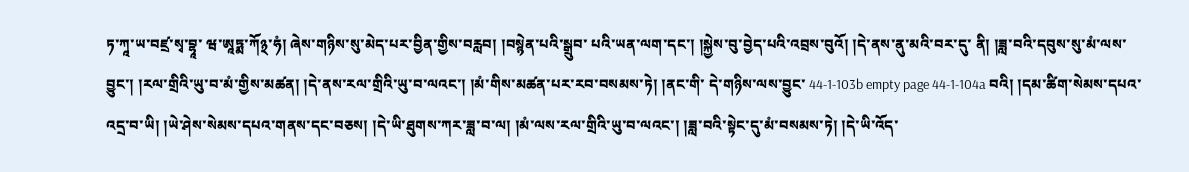ཏ་ཀཱ་ཡ་བཛྲ་སྭ་བྷཱ་ ཝ་ཨཱཏྨ་ཀོ྅་ཧཾ། ཞེས་གཉིས་སུ་མེད་པར་བྱིན་གྱིས་བརླབ། །བསྙེན་པའི་སྒྲུབ་ པའི་ཡན་ལག་དང་། །སྐྱེས་བུ་བྱེད་པའི་འབྲས་བུའོ། །དེ་ནས་ནུ་མའི་བར་དུ་ ནི། །ཟླ་བའི་དབུས་སུ་མཾ་ལས་བྱུང་། །རལ་གྲིའི་ཡུ་བ་མཾ་གྱིས་མཚན། །དེ་ནས་རལ་གྲིའི་ཡུ་བ་ལའང་། །མཾ་གིས་མཚན་པར་རབ་བསམས་ཏེ། །ནང་གི་ དེ་གཉིས་ལས་བྱུང་ 44-1-103b empty page 44-1-104a བའི། །དམ་ཚིག་སེམས་དཔའ་འདྲ་བ་ཡི། །ཡེ་ཤེས་སེམས་དཔའ་གནས་དང་བཅས། །དེ་ཡི་ཐུགས་ཀར་ཟླ་བ་ལ། །མཾ་ལས་རལ་གྲིའི་ཡུ་བ་ལའང་། །ཟླ་བའི་སྟེང་དུ་མཾ་བསམས་ཏེ། །དེ་ཡི་འོད་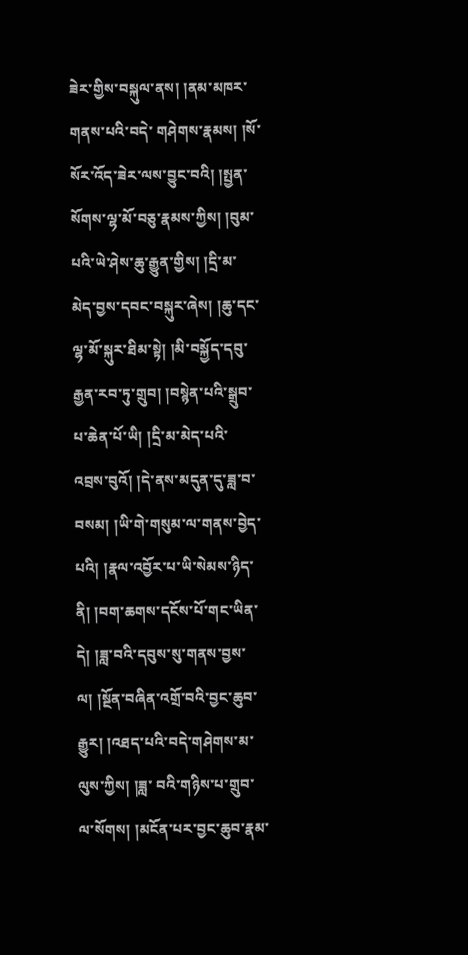ཟེར་གྱིས་བསྐུལ་ནས། །ནམ་མཁར་གནས་པའི་བདེ་ གཤེགས་རྣམས། །སོ་སོར་འོད་ཟེར་ལས་བྱུང་བའི། །སྤྱན་སོགས་ལྷ་མོ་བཅུ་རྣམས་ཀྱིས། །བུམ་པའི་ཡེ་ཤེས་ཆུ་རྒྱུན་གྱིས། །དྲི་མ་མེད་བྱས་དབང་བསྐུར་ཞེས། །ཆུ་དང་ལྷ་མོ་སྐུར་ཐིམ་སྟེ། །མི་བསྐྱོད་དབུ་རྒྱན་རབ་ཏུ་གྲུབ། །བསྙེན་པའི་སྒྲུབ་པ་ཆེན་པོ་ཡི། །དྲི་མ་མེད་པའི་ འབྲས་བུའོ། །དེ་ནས་མདུན་དུ་ཟླ་བ་བསམ། །ཡི་གེ་གསུམ་ལ་གནས་བྱེད་པའི། །རྣལ་འབྱོར་པ་ཡི་སེམས་ཉིད་ནི། །བག་ཆགས་དངོས་པོ་གང་ཡིན་དེ། །ཟླ་བའི་དབུས་སུ་གནས་བྱས་ལ། །སྔོན་བཞིན་འགྲོ་བའི་བྱང་ཆུབ་རྒྱུར། །འཐད་པའི་བདེ་གཤེགས་མ་ལུས་ཀྱིས། །ཟླ་ བའི་གཉིས་པ་གྲུབ་ལ་སོགས། །མངོན་པར་བྱང་ཆུབ་རྣམ་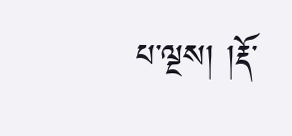པ་ལྔས། །རྡོ་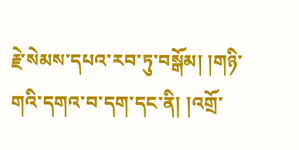རྗེ་སེམས་དཔའ་རབ་ཏུ་བསྒོམ། །གཉི་གའི་དགའ་བ་དག་དང་ནི། །འགྲོ་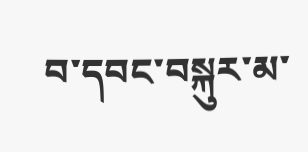བ་དབང་བསྐུར་མ་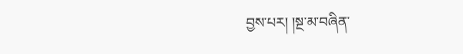བྱས་པར། །སྔ་མ་བཞིན་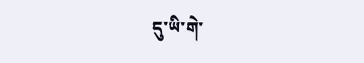དུ་ཡི་གེ་